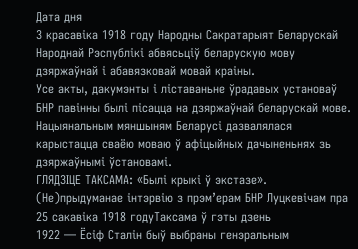Дата дня
3 красавіка 1918 году Народны Сакратарыят Беларускай Народнай Рэспублікі абвясьціў беларускую мову дзяржаўнай і абавязковай мовай краіны.
Усе акты, дакумэнты і ліставаньне ўрадавых установаў БНР павінны былі пісацца на дзяржаўнай беларускай мове. Нацыянальным мяншыням Беларусі дазвалялася карыстацца сваёю моваю ў афіцыйных дачыненьнях зь дзяржаўнымі ўстановамі.
ГЛЯДЗІЦЕ ТАКСАМА: «Былі крыкі ў экстазе». (Не)прыдуманае інтэрвію з прэм’ерам БНР Луцкевічам пра 25 сакавіка 1918 годуТаксама ў гэты дзень
1922 — Ёсіф Сталін быў выбраны генэральным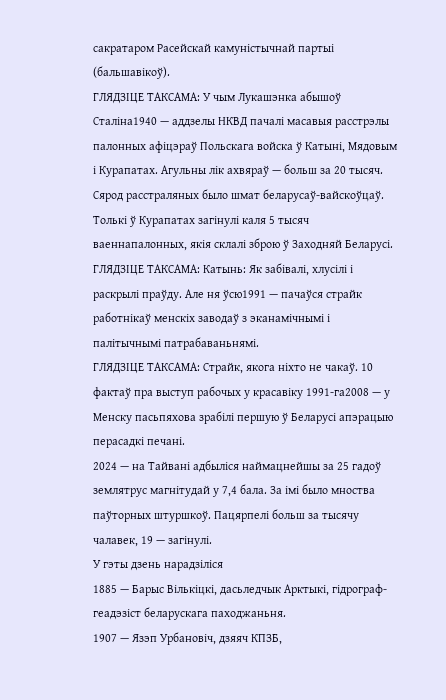сакратаром Расейскай камуністычнай партыі (бальшавікоў).
ГЛЯДЗІЦЕ ТАКСАМА: У чым Лукашэнка абышоў Сталіна1940 — аддзелы НКВД пачалі масавыя расстрэлы палонных афіцэраў Польскага войска ў Катыні, Мядовым і Курапатах. Агульны лік ахвяраў — больш за 20 тысяч. Сярод расстраляных было шмат беларусаў-вайскоўцаў. Толькі ў Курапатах загінулі каля 5 тысяч ваеннапалонных, якія склалі зброю ў Заходняй Беларусі.
ГЛЯДЗІЦЕ ТАКСАМА: Катынь: Як забівалі, хлусілі і раскрылі праўду. Але ня ўсю1991 — пачаўся страйк работнікаў менскіх заводаў з эканамічнымі і палітычнымі патрабаваньнямі.
ГЛЯДЗІЦЕ ТАКСАМА: Страйк, якога ніхто не чакаў. 10 фактаў пра выступ рабочых у красавіку 1991-га2008 — у Менску пасьпяхова зрабілі першую ў Беларусі апэрацыю перасадкі печані.
2024 — на Тайвані адбыліся наймацнейшы за 25 гадоў землятрус магнітудай у 7,4 бала. За імі было мноства паўторных штуршкоў. Пацярпелі больш за тысячу чалавек, 19 — загінулі.
У гэты дзень нарадзіліся
1885 — Барыс Вількіцкі, дасьледчык Арктыкі, гідрограф-геадэзіст беларускага паходжаньня.
1907 — Язэп Урбановіч, дзяяч КПЗБ,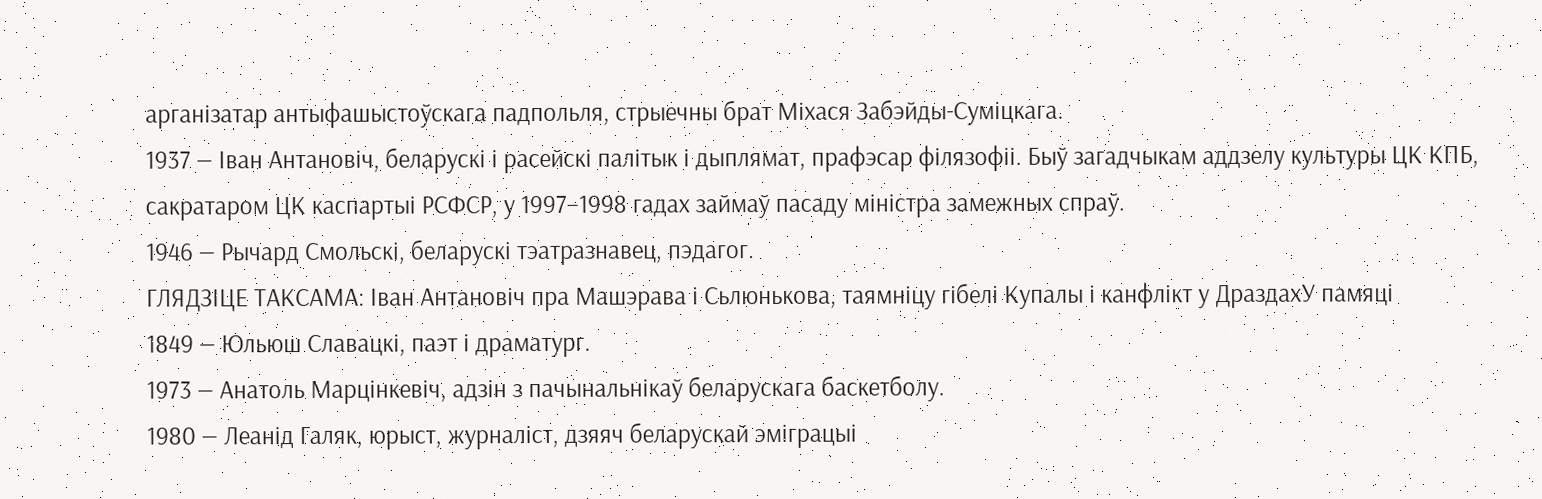арганізатар антыфашыстоўскага падпольля, стрыечны брат Міхася Забэйды-Суміцкага.
1937 — Іван Антановіч, беларускі і расейскі палітык і дыплямат, прафэсар філязофіі. Быў загадчыкам аддзелу культуры ЦК КПБ, сакратаром ЦК каспартыі РСФСР, у 1997–1998 гадах займаў пасаду міністра замежных спраў.
1946 — Рычард Смольскі, беларускі тэатразнавец, пэдагог.
ГЛЯДЗІЦЕ ТАКСАМА: Іван Антановіч пра Машэрава і Сьлюнькова, таямніцу гібелі Купалы і канфлікт у ДраздахУ памяці
1849 — Юльюш Славацкі, паэт і драматург.
1973 — Анатоль Марцінкевіч, адзін з пачынальнікаў беларускага баскетболу.
1980 — Леанід Галяк, юрыст, журналіст, дзяяч беларускай эміграцыі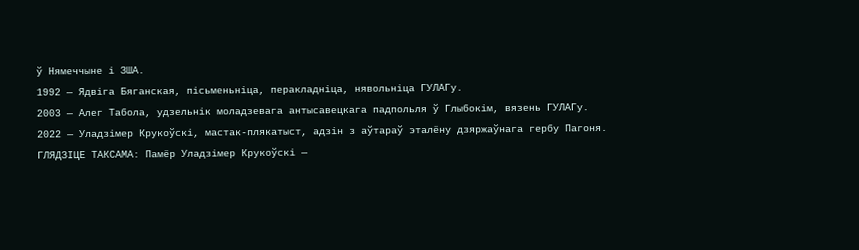ў Нямеччыне і ЗША.
1992 — Ядвiга Бяганская, пісьменьніца, перакладніца, нявольніца ГУЛАГу.
2003 — Алег Табола, удзельнік моладзевага антысавецкага падпольля ў Глыбокім, вязень ГУЛАГу.
2022 — Уладзімер Крукоўскі, мастак-плякатыст, адзін з аўтараў эталёну дзяржаўнага гербу Пагоня.
ГЛЯДЗІЦЕ ТАКСАМА: Памёр Уладзімер Крукоўскі —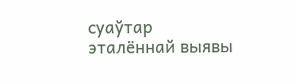суаўтар эталённай выявы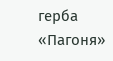герба «Пагоня»